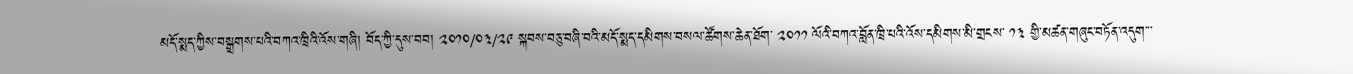མདོ་སྨད་ཀྱིས་བསྒྲགས་པའི་བཀའ་ཁྲིའི་འོས་གཞི། བོད་ཀྱི་དུས་བབ། ༢༠༡༠/༠༣/༢༩ སྐབས་བཅུ་བཞི་བའི་མདོ་སྨད་དམིགས་བསལ་ཚོགས་ཆེན་ཐོག་ ༢༠༡༡ ལོའི་བཀའ་བློན་ཁྲི་པའི་འོས་དམིགས་མི་གྲངས་ ༡༣ གྱི་མཚན་གཞུང་བཏོན་འདུག་་་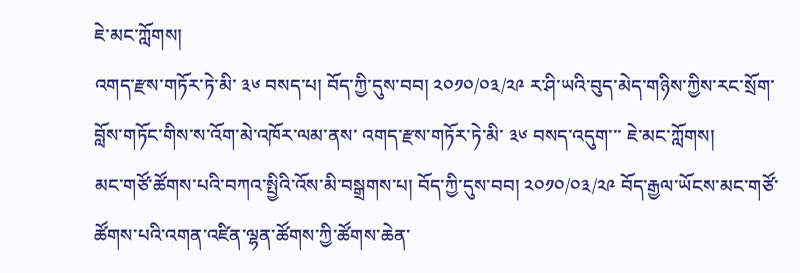ཇེ་མང་ཀློགས།
འགད་རྫས་གཏོར་ཏེ་མི་ ༣༦ བསད་པ། བོད་ཀྱི་དུས་བབ། ༢༠༡༠/༠༣/༢༩ ར་ཤི་ཡའི་བུད་མེད་གཉིས་ཀྱིས་རང་སྲོག་བློས་གཏོང་གིས་ས་འོག་མེ་འཁོར་ལམ་ནས་ འགད་རྫས་གཏོར་ཏེ་མི་ ༣༦ བསད་འདུག་་་ ཇེ་མང་ཀློགས།
མང་གཙོ་ཚོགས་པའི་བཀའ་སྤྱིའི་འོས་མི་བསྒྲགས་པ། བོད་ཀྱི་དུས་བབ། ༢༠༡༠/༠༣/༢༩ བོད་རྒྱལ་ཡོངས་མང་གཙོ་ཚོགས་པའི་འགན་འཛིན་ལྷན་ཚོགས་ཀྱི་ཚོགས་ཆེན་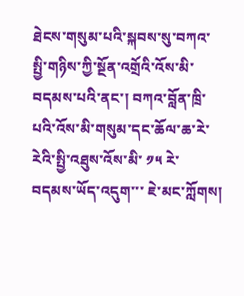ཐེངས་གསུམ་པའི་སྐབས་སུ་བཀའ་སྤྱི་གཉིས་ཀྱི་སྔོན་འགྲོའི་འོས་མི་བདམས་པའི་ནང་། བཀའ་བློན་ཁྲི་པའི་འོས་མི་གསུམ་དང་ཆོལ་ཆ་རེ་རེའི་སྤྱི་འཐུས་འོས་མི་ ༡༥ རེ་བདམས་ཡོད་འདུག་་་ ཇེ་མང་ཀློགས།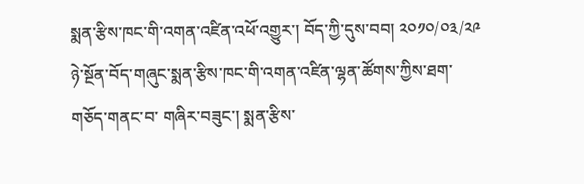སྨན་རྩིས་ཁང་གི་འགན་འཛིན་འཕོ་འགྱུར་། བོད་ཀྱི་དུས་བབ། ༢༠༡༠/༠༣/༢༩ ཉེ་སྔོན་བོད་གཞུང་སྨན་རྩིས་ཁང་གི་འགན་འཛིན་ལྷན་ཚོགས་ཀྱིས་ཐག་གཅོད་གནང་བ་ གཞིར་བཟུང་། སྨན་རྩིས་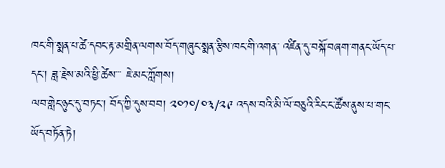ཁང་གི་སྨན་པ་ཚེ་དབང་རྟ་མགྲིན་ལགས་བོད་གཞུང་སྨན་རྩིས་ཁང་གི་འགན་ འཛིན་དུ་བསྐོ་བཞག་གནང་ཡོད་པ་དང་། ཟླ་རྗེས་མའི་ཕྱི་ཚེས་་་ ཇེ་མང་ཀློགས།
ལབ་གླེང་ཉུང་དུ་བཏང་། བོད་ཀྱི་དུས་བབ། ༢༠༡༠/༠༣/༢༩ འདས་བའི་མི་ལོ་བཅུའི་རིང་ང་ཚོས་ནུས་པ་གང་ཡོད་བཏོན་ཏེ།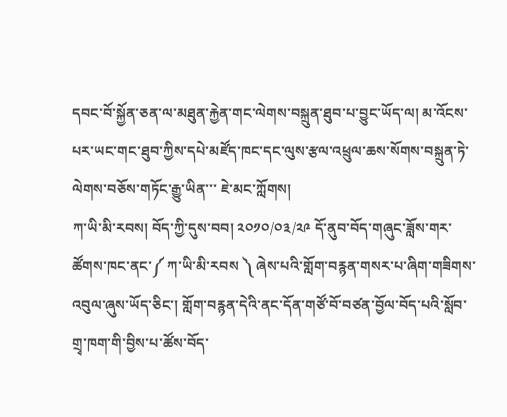དབང་བོ་སྐྱོན་ཅན་ལ་མཐུན་རྐྱེན་གང་ལེགས་བསྐྲུན་ཐུབ་པ་བྱུང་ཡོད་ལ། མ་འོངས་པར་ཡང་གང་ཐུབ་ཀྱིས་དཔེ་མཛོད་ཁང་དང་ལུས་རྩལ་འཕྲུལ་ཆས་སོགས་བསྐྲུན་ཏེ་ལེགས་བཅོས་གཏོང་རྒྱུ་ཡིན་་་ ཇེ་མང་ཀློགས།
ཀ་ཡི་མི་རབས། བོད་ཀྱི་དུས་བབ། ༢༠༡༠/༠༣/༢༩ དོ་ནུབ་བོད་གཞུང་ཟློས་གར་ཚོགས་ཁང་ནང་༼ ཀ་ཡི་མི་རབས ༽ ཞེས་པའི་གློག་བརྙན་གསར་པ་ཞིག་གཟིགས་འབུལ་ཞུས་ཡོད་ཅིང་། གློག་བརྙན་དེའི་ནང་དོན་གཙོ་བོ་བཙན་བྱོལ་བོད་པའི་སློབ་གྲྭ་ཁག་གི་བྱིས་པ་ཚོས་བོད་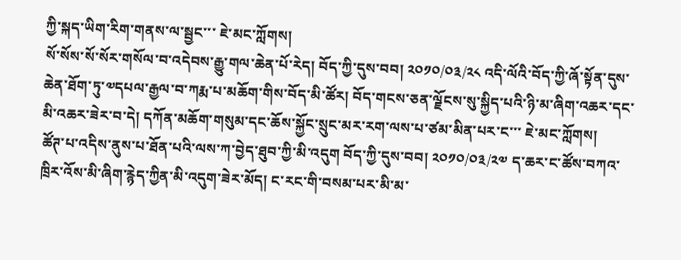ཀྱི་སྐད་ཡིག་རིག་གནས་ལ་སྦྱང་་་ ཇེ་མང་ཀློགས།
སོ་སོས་སོ་སོར་གསོལ་བ་འདེབས་རྒྱུ་གལ་ཆེན་པོ་རེད། བོད་ཀྱི་དུས་བབ། ༢༠༡༠/༠༣/༢༨ འདི་ལོའི་བོད་ཀྱི་ཞོ་སྟོན་དུས་ཆེན་ཐོག་ཏུ་༧དཔལ་རྒྱལ་བ་ཀརྨ་པ་མཆོག་གིས་བོད་མི་ཚོར། བོད་གངས་ཅན་ལྗོངས་སུ་སྐྱིད་པའི་ཉི་མ་ཞིག་འཆར་དང་མི་འཆར་ཟེར་བ་དེ། དཀོན་མཆོག་གསུམ་དང་ཆོས་སྐྱོང་སྲུང་མར་རག་ལས་པ་ཙམ་མིན་པར་ང་་་ ཇེ་མང་ཀློགས།
ཚོཊ་པ་འདིས་ནུས་པ་ཐོན་པའི་ལས་ཀ་བྱེད་ཐུབ་ཀྱི་མི་འདུག བོད་ཀྱི་དུས་བབ། ༢༠༡༠/༠༣/༢༧ ད་ཆར་ང་ཚོས་བཀའ་ཁྲིར་འོས་མི་ཞིག་རྙེད་ཀྱིན་མི་འདུག་ཟེར་མོད། ང་རང་གི་བསམ་པར་མི་མ་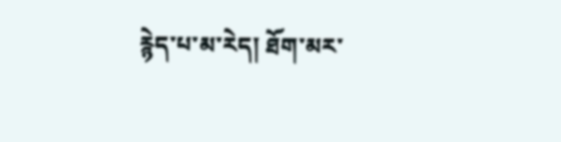རྙེད་པ་མ་རེད། ཐོག་མར་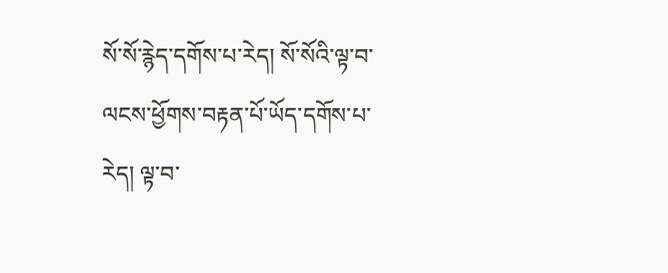སོ་སོ་རྙེད་དགོས་པ་རེད། སོ་སོའི་ལྟ་བ་ལངས་ཕྱོགས་བརྟན་པོ་ཡོད་དགོས་པ་རེད། ལྟ་བ་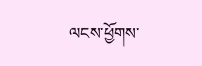ལངས་ཕྱོགས་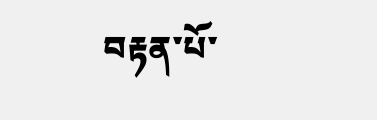བརྟན་པོ་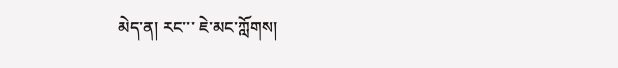མེད་ན། རང་་་ ཇེ་མང་ཀློགས།